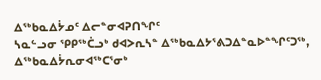ᐃᖅᑲᓇᐃᔮᓄᑦ ᐃᓕᓐᓂᐊᕈᑎᖏᑦ
ᓴᓇᓪᓗᓂ ᕿᑭᖅᑖᓗᒃ ᑯᐊᐳᕆᓴᓐ ᐃᖅᑲᓇᐃᔭᕐᕕᑐᐃᓐᓇᐅᓐᖏᑦᑐᖅ, ᐃᖅᑲᓇᐃᔮᕆᓂᐊᖅᑕᕐᓂᒃ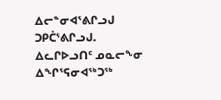ᐃᓕᓐᓂᐊᕐᕕᒋᓗᒍ ᑐᑭᑖᕐᕕᒋᓗᒍ.
ᐃᓚᒋᐅᓗᑎᑦ ᓄᓇᓕᖕᓂ ᐃᖏᕐᕋᓂᐊᖅᑐᖅ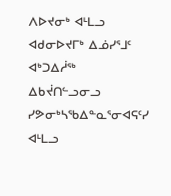ᐱᐅᔪᓂᒃ ᐊᒻᒪᓗ ᐊᑯᓂᐅᔪᒥᒃ ᐃᓅᓯᕐᒧᑦ ᐊᒃᑐᐃᓲᖅ ᐃᑲᔫᑎᓪᓗᓂᓗ ᓯᕗᓂᒃᓴᖃᐃᓐᓇᕐᓂᐊᕋᑦᓯ ᐊᒻᒪᓗ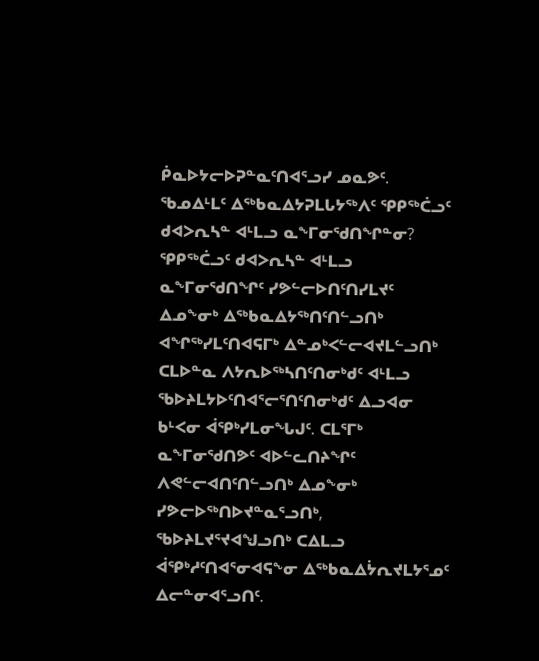ᑮᓇᐅᔭᓕᐅᕈᓐᓇᑦᑎᐊᕐᓗᓯ ᓄᓇᕗᑦ.
ᖃᓄᐃᒻᒪᑦ ᐃᖅᑲᓇᐃᔭᕈᒪᒐᔭᖅᐱᑦ ᕿᑭᖅᑖᓗᑦ ᑯᐊᐳᕆᓴᓐ ᐊᒻᒪᓗ ᓇᖕᒥᓂᖁᑎᖏᓐᓂ?
ᕿᑭᖅᑖᓗᑦ ᑯᐊᐳᕆᓴᓐ ᐊᒻᒪᓗ ᓇᖕᒥᓂᖁᑎᖏᑦ ᓯᕗᓪᓕᐅᑎᑦᑎᓯᒪᔪᑦ ᐃᓄᖕᓂᒃ ᐃᖅᑲᓇᐃᔭᖅᑎᑦᑎᓪᓗᑎᒃ ᐊᖏᖅᓯᒪᑦᑎᐊᕋᒥᒃ ᐃᓐᓄᒃᐸᓪᓕᐊᔪᒪᓪᓗᑎᒃ ᑕᒪᐅᓐᓇ ᐱᔭᕆᐅᖅᓴᑎᑦᑎᓂᒃᑯᑦ ᐊᒻᒪᓗ ᖃᐅᔨᒪᔭᐅᑦᑎᐊᕐᓕᕐᑎᑦᑎᓂᒃᑯᑦ ᐃᓗᐊᓂ ᑲᒻᐸᓂ ᐋᕿᒃᓯᒪᓂᖓᒍᑦ. ᑕᒪᕐᒥᒃ ᓇᖕᒥᓂᖁᑎᕗᑦ ᐊᐅᓪᓚᑎᔨᖏᑦ ᐱᕙᓪᓕᐊᑎᑦᑎᓪᓗᑎᒃ ᐃᓄᖕᓂᒃ ᓯᕗᓕᐅᖅᑎᐅᔪᓐᓇᕐᓗᑎᒃ, ᖃᐅᔨᒪᔪᕐᔪᐊᖑᓗᑎᒃ ᑕᐃᒪᓗ ᐋᕿᒃᓱᑦᑎᐊᕐᓂᐊᕋᖕᓂ ᐃᖅᑲᓇᐃᔮᕆᔪᒪᔭᕐᓄᑦ ᐃᓕᓐᓂᐊᕐᓗᑎᑦ.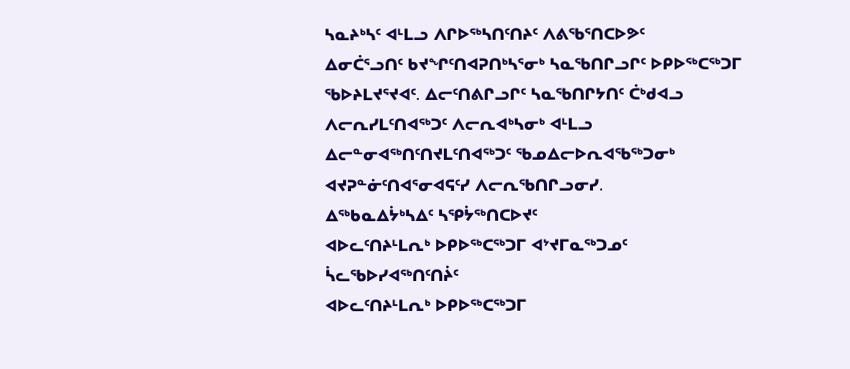ᓴᓇᔨᒃᓴᑦ ᐊᒻᒪᓗ ᐱᒋᐅᖅᓴᑎᑦᑎᔨᑦ ᐱᕕᖃᕐᑎᑕᐅᕗᑦ
ᐃᓂᑖᕐᓗᑎᑦ ᑲᔪᖏᑦᑎᐊᕈᑎᒃᓴᕐᓂᒃ ᓴᓇᖃᑎᒋᓗᒋᑦ ᐅᑭᐅᖅᑕᖅᑐᒥ ᖃᐅᔨᒪᔪᕐᔪᐊᑦ. ᐃᓕᑦᑎᕕᒋᓗᒋᑦ ᓴᓇᖃᑎᒋᔭᑎᑦ ᑖᒃᑯᐊᓗ ᐱᓕᕆᓯᒪᑦᑎᐊᖅᑐᑦ ᐱᓕᕆᐊᒃᓴᓂᒃ ᐊᒻᒪᓗ ᐃᓕᓐᓂᐊᖅᑎᑦᑎᔪᒪᑦᑎᐊᖅᑐᑦ ᖃᓄᐃᓕᐅᕆᐊᖃᖅᑐᓂᒃ ᐊᔪᕈᓐᓃᑦᑎᐊᕐᓂᐊᕋᑦᓯ ᐱᓕᕆᖃᑎᒋᓗᓂᓯ.
ᐃᖅᑲᓇᐃᔮᒃᓴᐃᑦ ᓴᕿᔮᖅᑎᑕᐅᔪᑦ
ᐊᐅᓚᑦᑎᔨᒻᒪᕆᒃ ᐅᑭᐅᖅᑕᖅᑐᒥ ᐊᔾᔪᒥᓇᖅᑐᓄᑦ ᓵᓚᖃᐅᓯᐊᖅᑎᑦᑎᔩᑦ
ᐊᐅᓚᑦᑎᔨᒻᒪᕆᒃ ᐅᑭᐅᖅᑕᖅᑐᒥ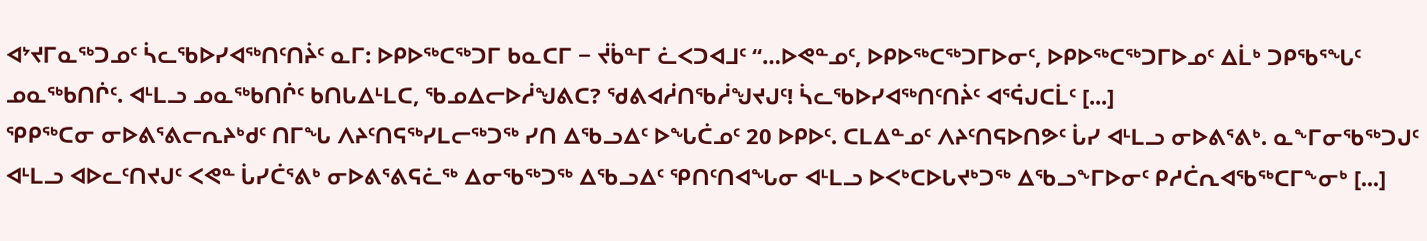ᐊᔾᔪᒥᓇᖅᑐᓄᑦ ᓵᓚᖃᐅᓯᐊᖅᑎᑦᑎᔩᑦ ᓇᒥ: ᐅᑭᐅᖅᑕᖅᑐᒥ ᑲᓇᑕᒥ − ᔫᑳᓐᒥ ᓛᐸᑐᐊᒧᑦ “…ᐅᕙᓐᓄᑦ, ᐅᑭᐅᖅᑕᖅᑐᒥᐅᓂᑦ, ᐅᑭᐅᖅᑕᖅᑐᒥᐅᓄᑦ ᐃᒫᒃ ᑐᑭᖃᕐᖓᑦ ᓄᓇᖅᑲᑎᒌᑦ. ᐊᒻᒪᓗ ᓄᓇᖅᑲᑎᒌᑦ ᑲᑎᒐᐃᒻᒪᑕ, ᖃᓄᐃᓕᐅᓲᖑᕕᑕ? ᖁᕕᐊᓲᑎᖃᓲᖑᔪᒍᑦ! ᓵᓚᖃᐅᓯᐊᖅᑎᑦᑎᔩᑦ ᐊᕐᕌᒍᑕᒫᑦ [...]
ᕿᑭᖅᑕᓂ ᓂᐅᕕᕐᕕᓕᕆᔨᒃᑯᑦ ᑎᒥᖓ ᐱᔨᑦᑎᕋᖅᓯᒪᓕᖅᑐᖅ ᓯᑎ ᐃᖃᓗᐃᑦ ᐅᖓᑖᓄᑦ 20 ᐅᑭᐅᑦ. ᑕᒪᐃᓐᓄᑦ ᐱᔨᑦᑎᕋᐅᑎᕗᑦ ᒑᓯ ᐊᒻᒪᓗ ᓂᐅᕕᕐᕕᒃ. ᓇᖕᒥᓂᖃᖅᑐᒍᑦ ᐊᒻᒪᓗ ᐊᐅᓚᑦᑎᔪᒍᑦ ᐸᕙᓐ ᒑᓯᑖᕐᕕᒃ ᓂᐅᕕᕐᕕᕋᓛᖅ ᐃᓂᖃᖅᑐᖅ ᐃᖃᓗᐃᑦ ᕿᑎᑦᑎᐊᖓᓂ ᐊᒻᒪᓗ ᐅᐸᒃᑕᐅᒐᔪᒃᑐᖅ ᐃᖃᓗᖕᒥᐅᓂᑦ ᑭᓱᑖᕆᐊᖃᖅᑕᒥᖕᓂᒃ [...]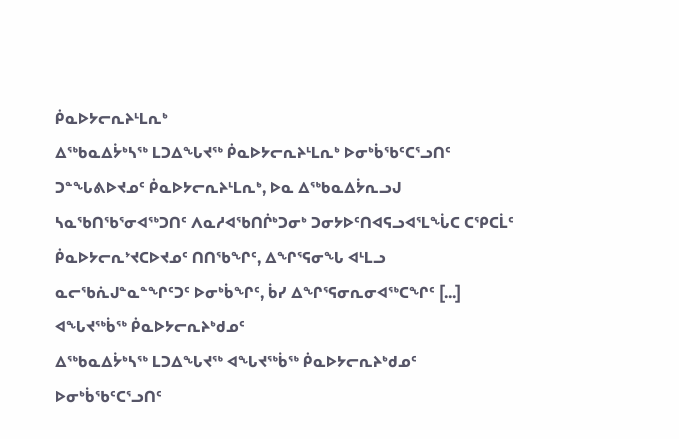ᑮᓇᐅᔭᓕᕆᔨᒻᒪᕆᒃ
ᐃᖅᑲᓇᐃᔮᒃᓴᖅ ᒪᑐᐃᖓᔪᖅ ᑮᓇᐅᔭᓕᕆᔨᒻᒪᕆᒃ ᐅᓂᒃᑳᖃᑦᑕᕐᓗᑎᑦ ᑐᓐᖓᕕᐅᔪᓄᑦ ᑮᓇᐅᔭᓕᕆᔨᒻᒪᕆᒃ, ᐅᓇ ᐃᖅᑲᓇᐃᔮᕆᓗᒍ ᓴᓇᖃᑎᖃᕐᓂᐊᖅᑐᑎᑦ ᐱᓇᓱᐊᖃᑎᒌᒃᑐᓂᒃ ᑐᓂᔭᐅᑦᑎᐊᕋᓗᐊᕐᒪᖔᑕ ᑕᕿᑕᒫᑦ ᑮᓇᐅᔭᓕᕆᔾᔪᑕᐅᔪᓄᑦ ᑎᑎᖃᖏᑦ, ᐃᖏᕐᕋᓂᖓ ᐊᒻᒪᓗ ᓇᓕᖃᕇᒍᓐᓇᓐᖏᑦᑐᑦ ᐅᓂᒃᑳᖏᑦ, ᑳᓯ ᐃᖏᕐᕋᓂᕆᓂᐊᖅᑕᖏᑦ [...]
ᐊᖓᔪᖅᑳᖅ ᑮᓇᐅᔭᓕᕆᔨᒃᑯᓄᑦ
ᐃᖅᑲᓇᐃᔮᒃᓴᖅ ᒪᑐᐃᖓᔪᖅ ᐊᖓᔪᖅᑳᖅ ᑮᓇᐅᔭᓕᕆᔨᒃᑯᓄᑦ  ᐅᓂᒃᑳᖃᑦᑕᕐᓗᑎᑦ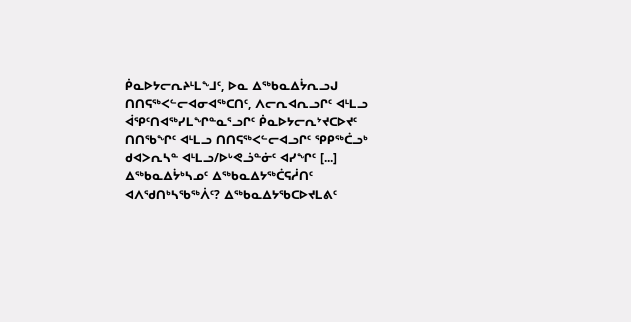ᑮᓇᐅᔭᓕᕆᔨᒻᒪᖕᒧᑦ, ᐅᓇ ᐃᖅᑲᓇᐃᔮᕆᓗᒍ ᑎᑎᕋᖅᐸᓪᓕᐊᓂᐊᖅᑕᑎᑦ, ᐱᓕᕆᐊᕆᓗᒋᑦ ᐊᒻᒪᓗ ᐋᕿᑦᑎᐊᖅᓯᒪᖏᓐᓇᕐᓗᒋᑦ ᑮᓇᐅᔭᓕᕆᔾᔪᑕᐅᔪᑦ ᑎᑎᖃᖏᑦ ᐊᒻᒪᓗ ᑎᑎᕋᖅᐸᓪᓕᐊᓗᒋᑦ ᕿᑭᖅᑖᓗᒃ ᑯᐊᐳᕆᓴᓐ ᐊᒻᒪᓗ/ᐅᒡᕙᓘᓐᓃᑦ ᐊᓯᖏᑦ [...]
ᐃᖅᑲᓇᐃᔮᒃᓴᓄᑦ ᐃᖅᑲᓇᐃᔭᖅᑖᕋᓲᑎᑦ
ᐊᐱᖁᑎᒃᓴᖃᖅᐲᑦ? ᐃᖅᑲᓇᐃᔭᖃᑕᐅᔪᒪᕕᑦ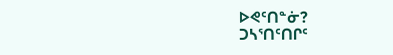ᐅᕙᑦᑎᓐᓃ?
ᑐᓴᕐᑎᑦᑎᒋᑦ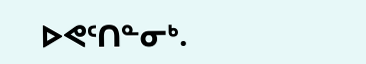ᐅᕙᑦᑎᓐᓂᒃ.